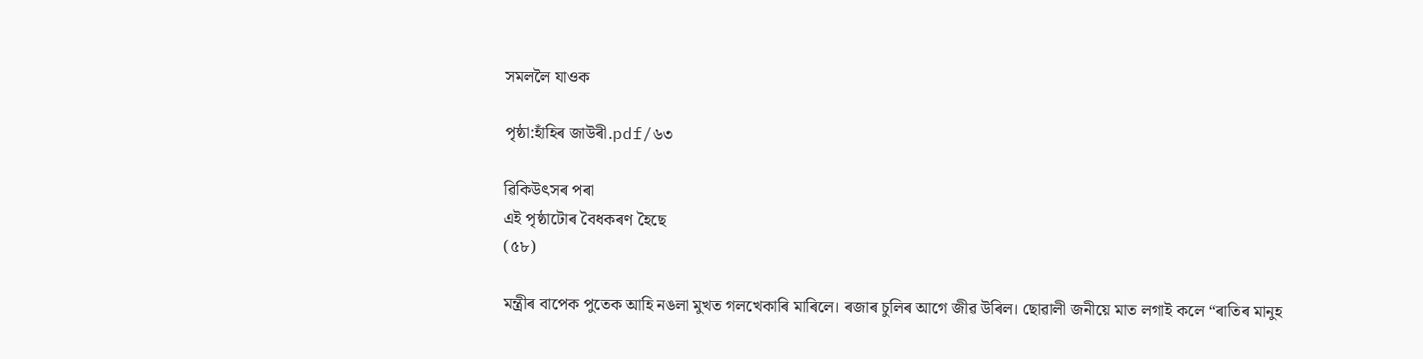সমললৈ যাওক

পৃষ্ঠা:হাঁহিৰ জাউৰী.pdf/৬৩

ৱিকিউৎসৰ পৰা
এই পৃষ্ঠাটোৰ বৈধকৰণ হৈছে
(৫৮)

মন্ত্ৰীৰ বাপেক পুতেক আহি নঙলা মুখত গলখেকাৰি মাৰিলে। ৰজাৰ চুলিৰ আগে জীৱ উৰিল। ছোৱালী জনীয়ে মাত লগাই কলে “ৰাতিৰ মানুহ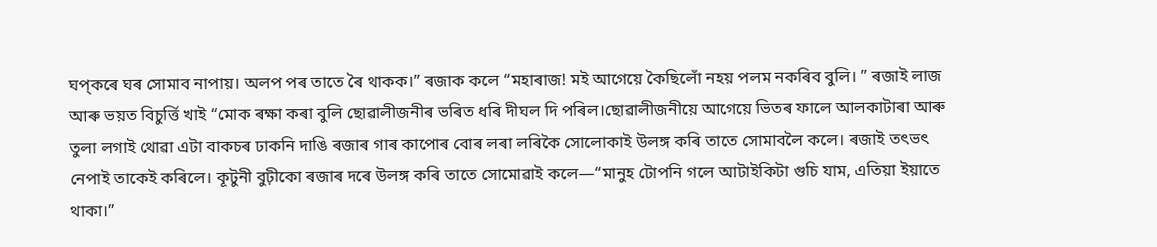ঘপ্‌কৰে ঘৰ সোমাব নাপায়। অলপ পৰ তাতে ৰৈ থাকক।” ৰজাক কলে “মহাৰাজ! ম‍ই আগেয়ে কৈছিলোঁ নহয় পলম নকৰিব বুলি। ” ৰজাই লাজ আৰু ভয়ত বিচুৰ্ত্তি খাই “মোক ৰক্ষা কৰা বুলি ছোৱালীজনীৰ ভৰিত ধৰি দীঘল দি পৰিল।ছোৱালীজনীয়ে আগেয়ে ভিতৰ ফালে আলকাটাৰা আৰু তুলা লগাই থোৱা এটা বাকচৰ ঢাকনি দাঙি ৰজাৰ গাৰ কাপোৰ বোৰ লৰা লৰিকৈ সোলোকাই উলঙ্গ কৰি তাতে সোমাবলৈ কলে। ৰজাই তৎভৎ নেপাই তাকেই কৰিলে। কূটুনী বুঢ়ীকো ৰজাৰ দৰে উলঙ্গ কৰি তাতে সোমোৱাই কলে—“মানুহ টোপনি গলে আটাইকিটা গুচি যাম, এতিয়া ইয়াতে থাকা।”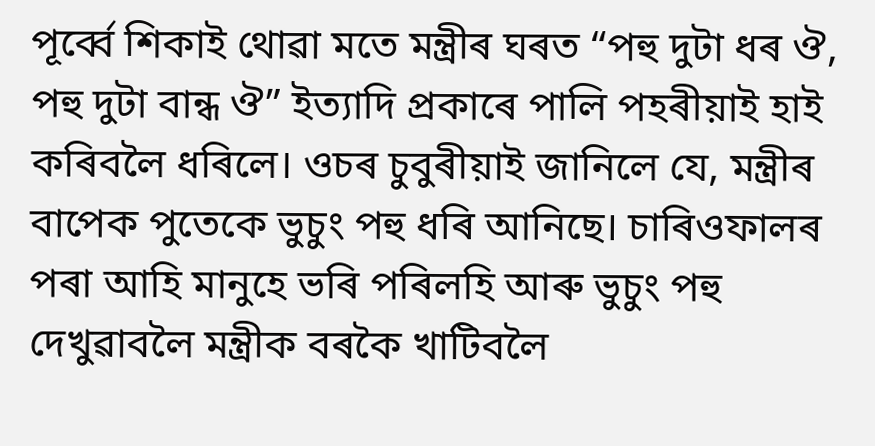পূৰ্ব্বে শিকাই থোৱা মতে মন্ত্ৰীৰ ঘৰত “পহু দুটা ধৰ ঔ, পহু দুটা বান্ধ ঔ” ইত্যাদি প্ৰকাৰে পালি পহৰীয়াই হাই কৰিবলৈ ধৰিলে। ওচৰ চুবুৰীয়াই জানিলে যে, মন্ত্ৰীৰ বাপেক পুতেকে ভুচুং পহু ধৰি আনিছে। চাৰিওফালৰ পৰা আহি মানুহে ভৰি পৰিলহি আৰু ভুচুং পহু দেখুৱাবলৈ মন্ত্ৰীক বৰকৈ খাটিবলৈ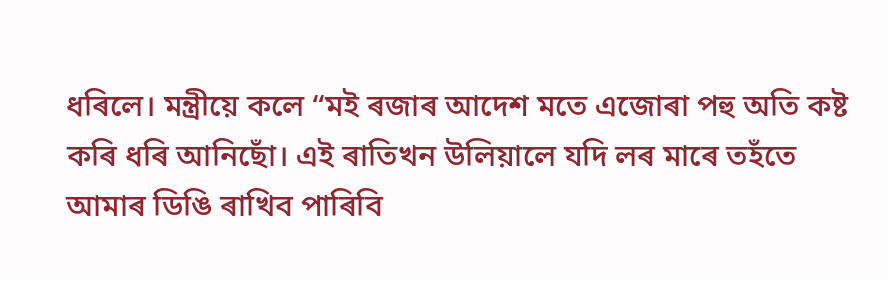ধৰিলে। মন্ত্ৰীয়ে কলে “মই ৰজাৰ আদেশ মতে এজোৰা পহু অতি কষ্ট কৰি ধৰি আনিছোঁ। এই ৰাতিখন উলিয়ালে যদি লৰ মাৰে তহঁতে আমাৰ ডিঙি ৰাখিব পাৰিবি